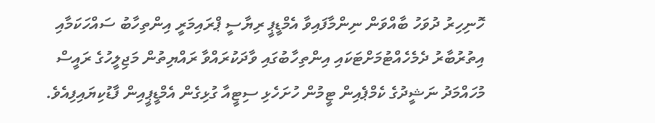ހޮނިހިރު ދުވަހު ބާއްވަން ނިންމާފައިވާ އެމްޑީޕީ ރިޔާސީ ޕްރައިމަރީ އިންތިހާބު ސައްހަކަމާއި އިތުރުބާރު ދެމެހެއްޓުމަށްޓަކައި އިންތިހާބުގައި ވާދަކުރައްވާ ރައްޔިތުން މަޖިލީހުގެ ރައީސް މުހައްމަދު ނަޝީދުގެ ކެމްޕެއިން ޓީމުން ހުށަހެޅި ސިޓީއާ ގުޅިގެން އެމްޑީޕީއިން ފާޑުކިޔައިފިއެވެ.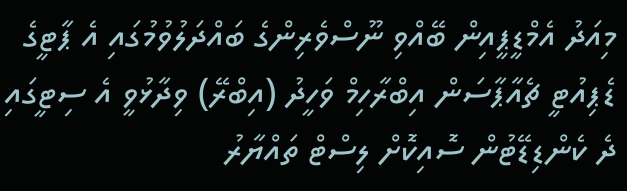މިއަދު އެމްޑީޕީއިން ބޭއްވި ނޫސްވެރިންގެ ބައްދަލުވުމުގައި އެ ޕާޓީގެ ޑެޕިއުޓީ ޗެއާޕާސަން އިބްރާހިމް ވަހީދު (އިބްރޭ) ވިދާޅުވީ އެ ސިޓީގައި ދެ ކެންޑިޑޭޓުން ސޮއިކޮށް ލިސްޓް ތައްޔާރު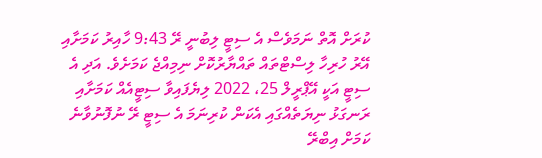ކުރަށް އޮތް ނަމަވެސް އެ ސިޓީ ލިބުނީ ރޭ 9:43 ހާއިރު ކަމަށާއި އޭރު ހުރިހާ ލިސްޓްތައް ތައްޔާރުކޮށް ނިމިއްޖެ ކަމަށެވެ. އަދި އެ ސިޓީ އަކީ އޭޕްރީލް 25، 2022 ލިޔެފައިވާ ސިޓީއެއް ކަމަށާއި ރަނގަޅު ނިޔަތެއްގައި އެކަން ކުރިނަމަ އެ ސިޓީ ރޭ ނުފޮނުވާނެ ކަމަށް އިބްރޭ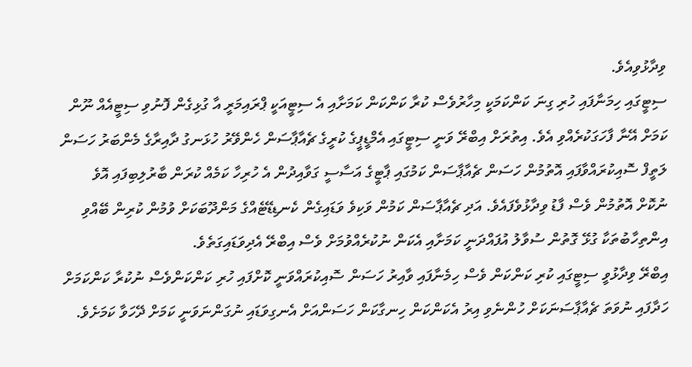ވިދާޅުވިއެވެ.
ސިޓީގައި ހިމަނާފައި ހުރި ގިނަ ކަންކަމަކީ މިހާރުވެސް ކުރާ ކަންކަން ކަމަށާއި އެ ސިޓީއަކީ ޕްރައިމަރީ އާ ގުޅިގެން ފޮނުވި ސިޓީއެއް ނޫން ކަމަށް އޭނާ ފާހަގަކުރެއްވި އެވެ. އިތުރަށް އިބްރޭ ވަނީ ސިޓީގައި އެމްޑީޕީގެ ކުރީގެ ޗެއާޕާސަން ހެންވޭރު ހުޅަނގު ދާއިރާގެ މެންބަރު ހަސަން ލަތީފް ސޮއިކުރައްވާފައި އޮތުމުން ހަސަން ޗެއާޕާސަން ކަމުގައި ޕާޓީގެ އަސާސީ ގަވާއިދުން އެ ހުރިހާ ކަމެއް ކުރަން ބާރުލިބިފައި އޮވެ ނުކޮށް އޮތުމުން ވެސް ފާޑު ވިދާޅުވެފައެވެ. އަދި ޗެއާޕާސަން ކަމުން ވަކިވެ ވަޑައިގެން ކެނޑިޑޭޓެއްގެ މަންދޫބަކަށް ވުމުން ކުރިން ބޭއްވި އިންތިހާބުތަކާ ގުޅޭ ގޮތުން ސުވާލު އުފައްދަނީ ކަމަށާއި އެކަން ނުކުރެއްވުމަށް ވެސް އިބްރޭ އެދިވަޑައިގަތެވެ.
އިބްރޭ ވިދާޅުވީ ސިޓީގައި ކުރި ކަންކަން ވެސް ހިމެނާފައި ވާއިރު ހަސަން ސޮއިކުރައްވަނީ ކޮށްފައި ހުރި ކަންކަންވެސް ނުކުރާ ކަންކަމަށް ހަދާފައި ނުވަތަ ޗެއާޕާސަނަކަށް ހުންނެވި އިރު އެކަންކަން ހިނގާކަން ހަސަންއަށް އެނގިވަޑައި ނުގަންނަވަނީ ކަމަށް ދޭހަވާ ކަމަށެވެ.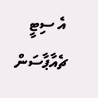އެ ސިޓީ ޗެއާޕާސަން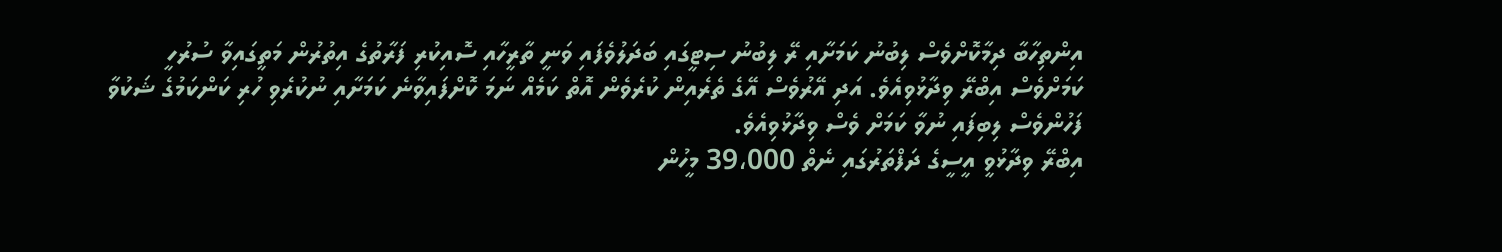އިންތިހާބާ ދިމާކޮށްވެސް ލިބުނު ކަމަށާއި ރޭ ލިބުނު ސިޓީގައި ބަދަލުވެފައި ވަނީ ތާރީހާއި ސޮއިކުރި ފަރާތުގެ އިތުރުން މަތީގައިވާ ސުރުހީ ކަމަށްވެސް އިބްރޭ ވިދާޅުވިއެވެ. އަދި އޭރުވެސް އޭގެ ތެރެއިން ކުރެވެން އޮތް ކަމެއް ނަމަ ކޮށްފައިވާނެ ކަމަށާއި ނުކުރެވި ހުރި ކަންކަމުގެ ޝަކުވާ ފަހުންވެސް ލިބިފައި ނުވާ ކަމަށް ވެސް ވިދާޅުވިއެވެ.
އިބްރޭ ވިދާޅުވީ އީސީގެ ދަފްތަރުގައި ނެތް 39،000 މީހުން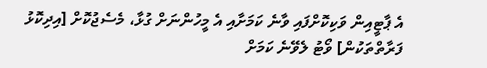އެ ޕާޓީއިން ވަކިކޮށްފައި ވާނެ ކަމަށާއި އެ މީހުންނަށް ގުޅާ، މެސެޖުކޮށް [އިދިކޮޅު ފަރާތްތަކުން] ވޯޓު ލެވޭނެ ކަމަށް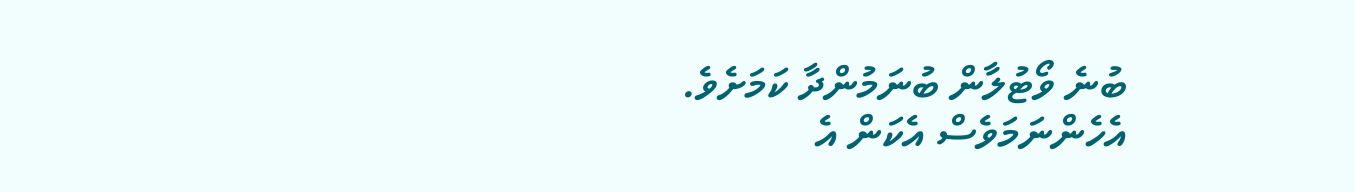ބުނެ ވޯޓުލާން ބުނަމުންދާ ކަމަށެވެ. އެހެންނަމަވެސް އެކަން އެ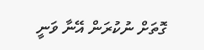ގޮތަށް ނުކުރަން އޭނާ ވަނީ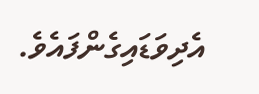އެދިވަޑައިގެންފައެވެ.